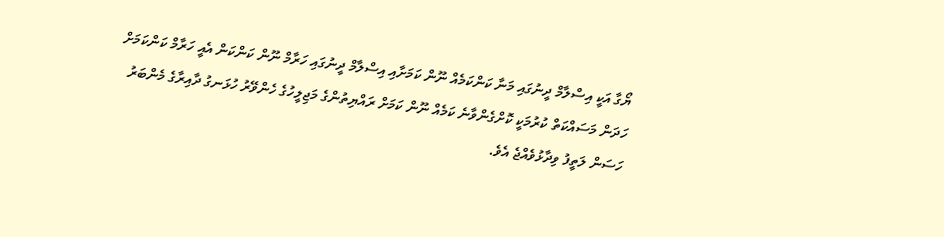ޔޯގާ އަކީ އިސްލާމް ދީނުގައި މަނާ ކަންކަމެއް ނޫން ކަމަށާއި އިސްލާމް ދީނުގައި ހަރާމް ނޫން ކަންކަން އެއީ ހަރާމް ކަންކަމަށް ހަދަން މަސައްކަތް ކުރުމަކީ ކޮށްގެންވާނެ ކަމެއް ނޫން ކަމަށް ރައްޔިތުންގެ މަޖިލީހުގެ ހެންވޭރު ހުޅަނގު ދާއިރާގެ މެންބަރު ހަސަން ލަތީފު ވިދާޅުވެއްޖެ އެވެ.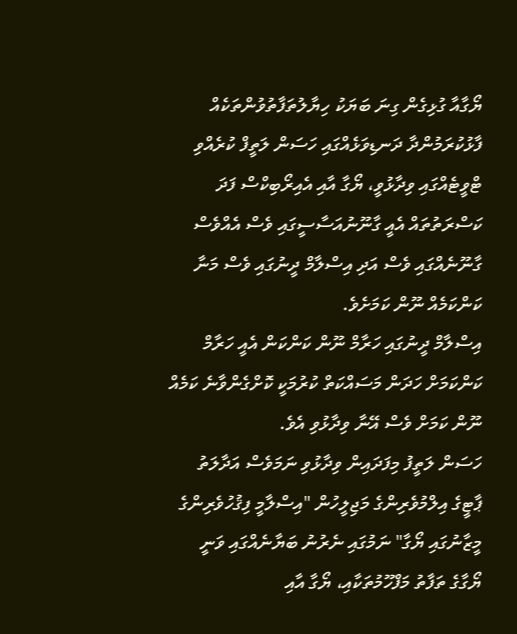ޔޯގާއާ ގުޅިގެން ގިނަ ބަޔަކު ހިޔާލުތަފާތުވުންތަކެއް ފާޅުކުރަމުންދާ ދަނޑިވަޅެއްގައި ހަސަން ލަތީފް ކުރެއްވި ޓްވީޓެއްގައި ވިދާޅުވީ، ޔޯގާ އާއި އެއިރޯބިކްސް ފަދަ ކަސްރަތުތައް އެއީ ގާނޫނުއަސާސީގައި ވެސް އެއްވެސް ގާނޫނެއްގައި ވެސް އަދި އިސްލާމް ދީނުގައި ވެސް މަނާ ކަންކަމެއް ނޫން ކަމަށެވެ.
އިސްލާމް ދީނުގައި ހަރާމް ނޫން ކަންކަން އެއީ ހަރާމް ކަންކަމަށް ހަދަން މަސައްކަތް ކުރުމަކީ ކޮށްގެންވާނެ ކަމެއް ނޫން ކަމަށް ވެސް އޭނާ ވިދާޅުވި އެވެ.
ހަސަން ލަތީފު މިފަދައިން ވިދާޅުވި ނަމަވެސް އަދާލަތު ޕާޓީގެ އިލްމުވެރިންގެ މަޖިލީހުން "އިސްލާމީ ފިޤުހުވެރިންގެ މީޒާނުގައި ޔޯގާ" ނަމުގައި ނެރުނު ބަޔާނެއްގައި ވަނީ ޔޯގާގެ ތަފާތު މަފްހޫމުތަކާއި، ޔޯގާ އާއި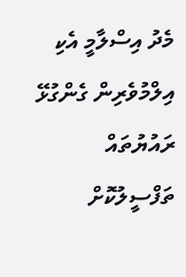މެދު އިސްލާމީ އެކި އިލްމުވެރިން ގެންގުޅޭ ރައުޔުތައް ތަފްސީލުކޮށް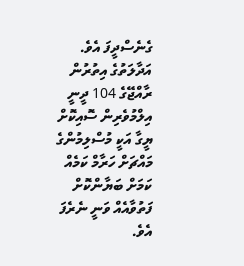ގެނެސްދީފަ އެވެ.
އަދާލަތުގެ އިތުރުން ރާއްޖޭގެ 104 ދީނީ އިލްމުވެރިން ސޮއިކޮށް ޔީގާ އަކީ މުސްލިމުންގެ މައްޗަށް ހަރާމް ކަމެއް ކަމަށް ބަޔާންކޮށް ފަތުވާއެއް ވަނީ ނެރެފަ އެވެ.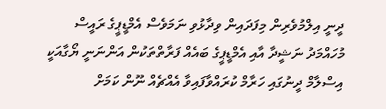ދީނީ އިލްމުވެރިން މިފަދައިން ވިދާޅުވި ނަމަވެސް އެމްޑީޕީގެ ރައީސް މުހައްމަދު ނަޝީދާ އާއި އެމްޑީޕީގެ ބައެއް ފަރާތްތަކުން އަންނަނީ ޔޯގާއަކީ އިސްލާމް ދީނުގައި ހަރާމް ކުރައްވާފައިވާ އެއްޗެއް ނޫން ކަމަށް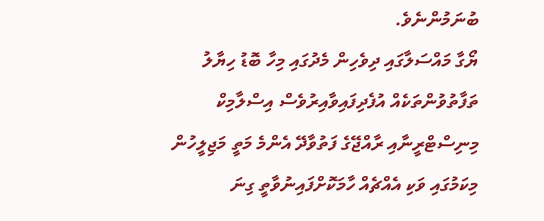ބުނަމުންނެވެ.
ޔޯގާ މައްސަލާގައި ދިވެހިން މެދުގައި މިހާ ބޮޑު ހިޔާލު ތަފާތުވުންތަކެއް އުފެދިފައިވާއިރުވެސް އިސްލާމިކް މިނިސްޓްރީނާއި ރާއްޖޭގެ ފަތުވާދޭ އެންމެ މަތީ މަޖިލީހުން މިކަމުގައި ވަކި އެއްޗެއް ހާމަކޮށްފައިނުވާތީ ގިނަ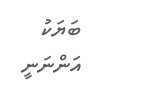ބަޔަކު އަންނަނީ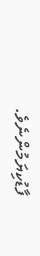ފާޑުކިޔަމުންނެވެ.